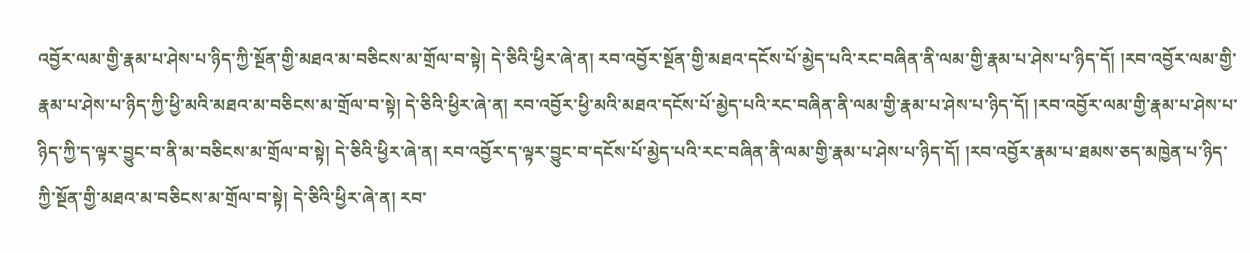འབྱོར་ལམ་གྱི་རྣམ་པ་ཤེས་པ་ཉིད་ཀྱི་སྔོན་གྱི་མཐའ་མ་བཅིངས་མ་གྲོལ་བ་སྟེ། དེ་ཅིའི་ཕྱིར་ཞེ་ན། རབ་འབྱོར་སྔོན་གྱི་མཐའ་དངོས་པོ་མྱེད་པའི་རང་བཞིན་ནི་ལམ་གྱི་རྣམ་པ་ཤེས་པ་ཉིད་དོ། །རབ་འབྱོར་ལམ་གྱི་རྣམ་པ་ཤེས་པ་ཉིད་ཀྱི་ཕྱི་མའི་མཐའ་མ་བཅིངས་མ་གྲོལ་བ་སྟེ། དེ་ཅིའི་ཕྱིར་ཞེ་ན། རབ་འབྱོར་ཕྱི་མའི་མཐའ་དངོས་པོ་མྱེད་པའི་རང་བཞིན་ནི་ལམ་གྱི་རྣམ་པ་ཤེས་པ་ཉིད་དོ། །རབ་འབྱོར་ལམ་གྱི་རྣམ་པ་ཤེས་པ་ཉིད་ཀྱི་ད་ལྟར་བྱུང་བ་ནི་མ་བཅིངས་མ་གྲོལ་བ་སྟེ། དེ་ཅིའི་ཕྱིར་ཞེ་ན། རབ་འབྱོར་ད་ལྟར་བྱུང་བ་དངོས་པོ་མྱེད་པའི་རང་བཞིན་ནི་ལམ་གྱི་རྣམ་པ་ཤེས་པ་ཉིད་དོ། །རབ་འབྱོར་རྣམ་པ་ཐམས་ཅད་མཁྱེན་པ་ཉིད་ཀྱི་སྔོན་གྱི་མཐའ་མ་བཅིངས་མ་གྲོལ་བ་སྟེ། དེ་ཅིའི་ཕྱིར་ཞེ་ན། རབ་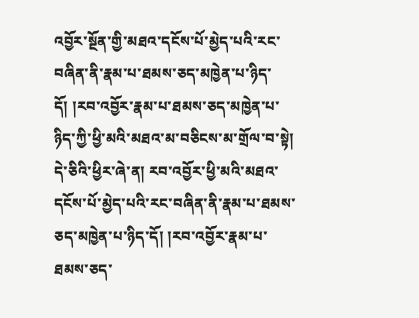འབྱོར་སྔོན་གྱི་མཐའ་དངོས་པོ་མྱེད་པའི་རང་བཞིན་ནི་རྣམ་པ་ཐམས་ཅད་མཁྱེན་པ་ཉིད་དོ། །རབ་འབྱོར་རྣམ་པ་ཐམས་ཅད་མཁྱེན་པ་ཉིད་ཀྱི་ཕྱི་མའི་མཐའ་མ་བཅིངས་མ་གྲོལ་བ་སྟེ། དེ་ཅིའི་ཕྱིར་ཞེ་ན། རབ་འབྱོར་ཕྱི་མའི་མཐའ་དངོས་པོ་མྱེད་པའི་རང་བཞིན་ནི་རྣམ་པ་ཐམས་ཅད་མཁྱེན་པ་ཉིད་དོ། །རབ་འབྱོར་རྣམ་པ་ཐམས་ཅད་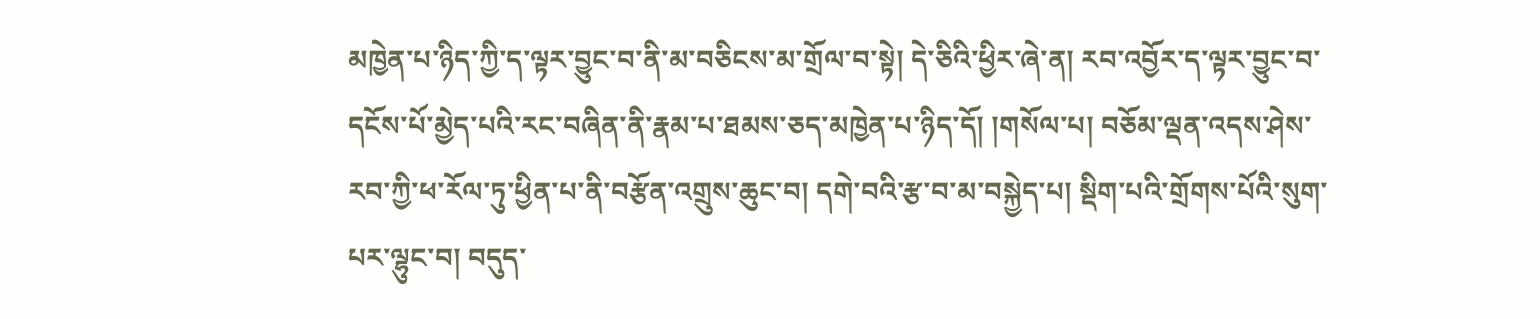མཁྱེན་པ་ཉིད་ཀྱི་ད་ལྟར་བྱུང་བ་ནི་མ་བཅིངས་མ་གྲོལ་བ་སྟེ། དེ་ཅིའི་ཕྱིར་ཞེ་ན། རབ་འབྱོར་ད་ལྟར་བྱུང་བ་དངོས་པོ་མྱེད་པའི་རང་བཞིན་ནི་རྣམ་པ་ཐམས་ཅད་མཁྱེན་པ་ཉིད་དོ། །གསོལ་པ། བཅོམ་ལྡན་འདས་ཤེས་རབ་ཀྱི་ཕ་རོལ་ཏུ་ཕྱིན་པ་ནི་བརྩོན་འགྲུས་ཆུང་བ། དགེ་བའི་རྩ་བ་མ་བསྐྱེད་པ། སྡིག་པའི་གྲོགས་པོའི་སུག་པར་ལྷུང་བ། བདུད་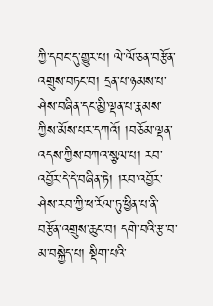ཀྱི་དབང་དུ་གྱུར་པ། ལེ་ལོ་ཅན་བརྩོན་འགྲུས་བཏང་བ། དྲན་པ་ཉམས་པ་ཤེས་བཞིན་དང་མྱི་ལྡན་པ་རྣམས་ཀྱིས་མོས་པར་དཀའོ། །བཅོམ་ལྡན་འདས་ཀྱིས་བཀའ་སྩལ་པ། རབ་འབྱོར་དེ་དེ་བཞིན་ཏེ། །རབ་འབྱོར་ཤེས་རབ་ཀྱི་ཕ་རོལ་ཏུ་ཕྱིན་པ་ནི་བརྩོན་འགྲུས་ཆུང་བ། དགེ་བའི་རྩ་བ་མ་བསྐྱེད་པ། སྡིག་པའི་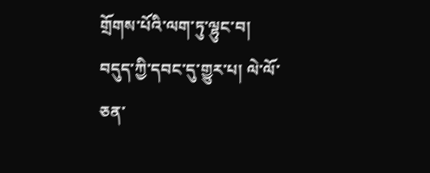གྲོགས་པོའི་ལག་ཏུ་ལྷུང་བ། བདུད་ཀྱི་དབང་དུ་གྱུར་པ། ལེ་ལོ་ཅན་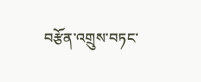བརྩོན་འགྲུས་བཏང་